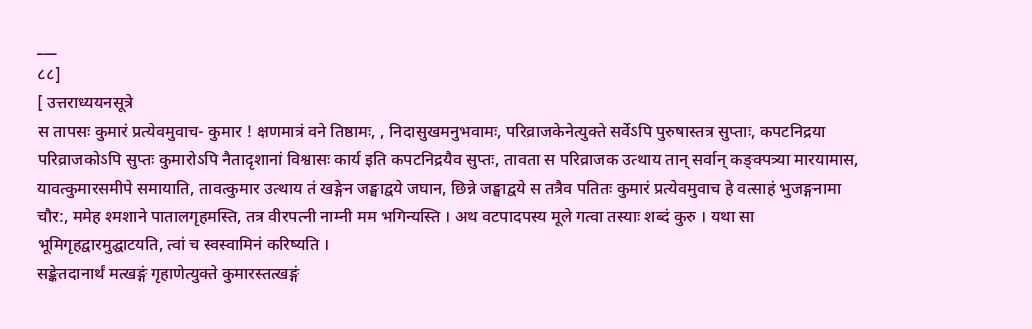___
८८]
[ उत्तराध्ययनसूत्रे
स तापसः कुमारं प्रत्येवमुवाच- कुमार ! क्षणमात्रं वने तिष्ठामः, , निदासुखमनुभवामः, परिव्राजकेनेत्युक्ते सर्वेऽपि पुरुषास्तत्र सुप्ताः, कपटनिद्रया परिव्राजकोऽपि सुप्तः कुमारोऽपि नैतादृशानां विश्वासः कार्य इति कपटनिद्रयैव सुप्तः, तावता स परिव्राजक उत्थाय तान् सर्वान् कङ्क्पत्र्या मारयामास, यावत्कुमारसमीपे समायाति, तावत्कुमार उत्थाय तं खङ्गेन जङ्घाद्वये जघान, छिन्ने जङ्घाद्वये स तत्रैव पतितः कुमारं प्रत्येवमुवाच हे वत्साहं भुजङ्गनामा चौर:, ममेह श्मशाने पातालगृहमस्ति, तत्र वीरपत्नी नाम्नी मम भगिन्यस्ति । अथ वटपादपस्य मूले गत्वा तस्याः शब्दं कुरु । यथा सा भूमिगृहद्वारमुद्घाटयति, त्वां च स्वस्वामिनं करिष्यति ।
सङ्केतदानार्थं मत्खङ्गं गृहाणेत्युक्ते कुमारस्तत्खङ्गं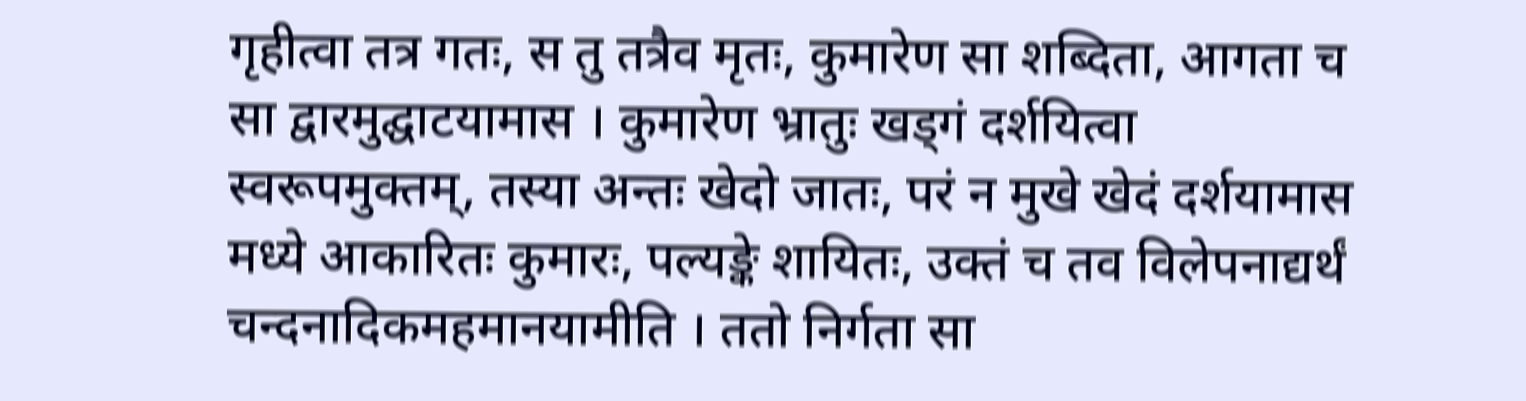गृहीत्वा तत्र गतः, स तु तत्रैव मृतः, कुमारेण सा शब्दिता, आगता च सा द्वारमुद्घाटयामास । कुमारेण भ्रातुः खड्गं दर्शयित्वा स्वरूपमुक्तम्, तस्या अन्तः खेदो जातः, परं न मुखे खेदं दर्शयामास मध्ये आकारितः कुमारः, पल्यङ्के शायितः, उक्तं च तव विलेपनाद्यर्थं चन्दनादिकमहमानयामीति । ततो निर्गता सा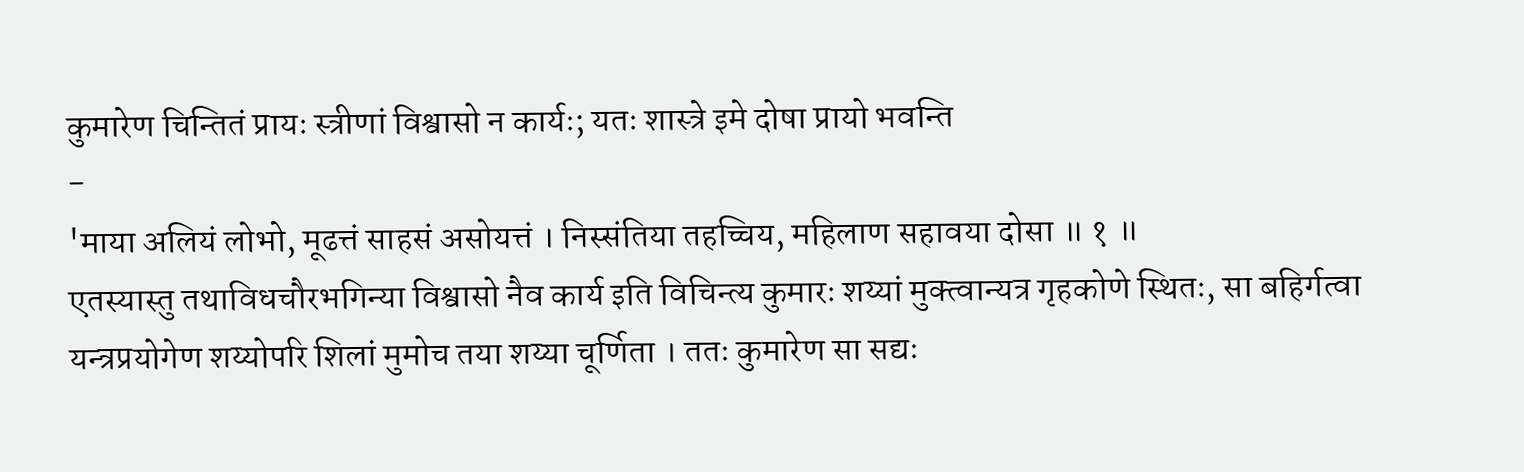कुमारेण चिन्तितं प्रायः स्त्रीणां विश्वासो न कार्यः; यतः शास्त्रे इमे दोषा प्रायो भवन्ति
-
'माया अलियं लोभो, मूढत्तं साहसं असोयत्तं । निस्संतिया तहच्चिय, महिलाण सहावया दोसा ॥ १ ॥
एतस्यास्तु तथाविधचौरभगिन्या विश्वासो नैव कार्य इति विचिन्त्य कुमारः शय्यां मुक्त्वान्यत्र गृहकोणे स्थितः, सा बहिर्गत्वा यन्त्रप्रयोगेण शय्योपरि शिलां मुमोच तया शय्या चूर्णिता । ततः कुमारेण सा सद्यः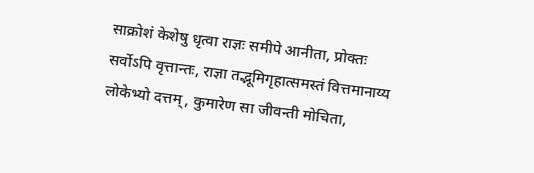साक्रोशं केशेषु धृत्वा राज्ञः समीपे आनीता, प्रोक्तः सर्वोऽपि वृत्तान्तः, राज्ञा तद्भूमिगृहात्समस्तं वित्तमानाय्य लोकेभ्यो दत्तम्, कुमारेण सा जीवन्ती मोचिता,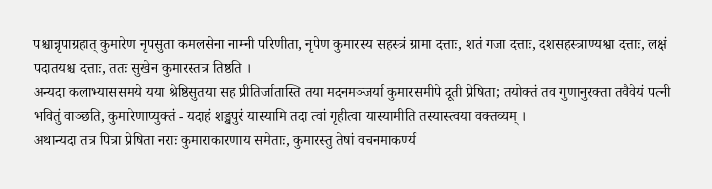पश्चान्नृपाग्रहात् कुमारेण नृपसुता कमलसेना नाम्नी परिणीता, नृपेण कुमारस्य सहस्त्रं ग्रामा दत्ताः, शतं गजा दत्ताः, दशसहस्त्राण्यश्वा दत्ताः, लक्षं पदातयश्च दत्ताः, ततः सुखेन कुमारस्तत्र तिष्ठति ।
अन्यदा कलाभ्याससमये यया श्रेष्ठिसुतया सह प्रीतिर्जातास्ति तया मदनमञ्जर्या कुमारसमीपे दूती प्रेषिता; तयोक्तं तव गुणानुरक्ता तवैवेयं पत्नी भवितुं वाञ्छति, कुमारेणाप्युक्तं - यदाहं शङ्खपुरं यास्यामि तदा त्वां गृहीत्वा यास्यामीति तस्यास्त्वया वक्तव्यम् ।
अथान्यदा तत्र पित्रा प्रेषिता नराः कुमाराकारणाय समेताः, कुमारस्तु तेषां वचनमाकर्ण्य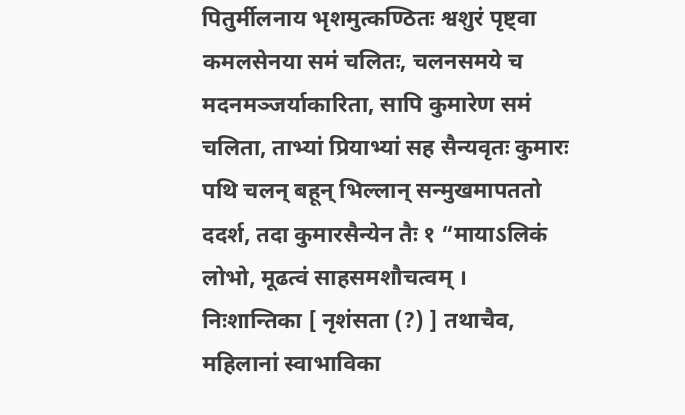पितुर्मीलनाय भृशमुत्कण्ठितः श्वशुरं पृष्ट्वा कमलसेनया समं चलितः, चलनसमये च मदनमञ्जर्याकारिता, सापि कुमारेण समं चलिता, ताभ्यां प्रियाभ्यां सह सैन्यवृतः कुमारः पथि चलन् बहून् भिल्लान् सन्मुखमापततो ददर्श, तदा कुमारसैन्येन तैः १ “मायाऽलिकं लोभो, मूढत्वं साहसमशौचत्वम् ।
निःशान्तिका [ नृशंसता (?) ] तथाचैव, महिलानां स्वाभाविका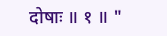दोषाः ॥ १ ॥ "